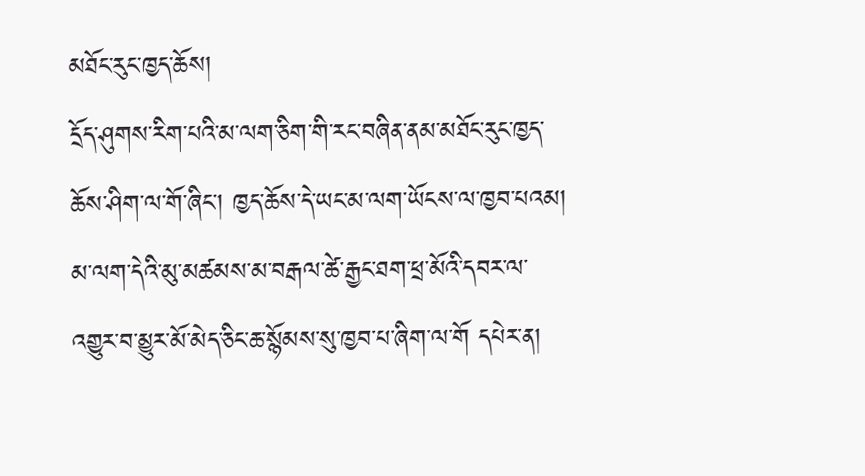མཐོང་རུང་ཁྱད་ཆོས།
དྲོད་ཤུགས་རིག་པའི་མ་ལག་ཅིག་གི་རང་བཞིན་ནམ་མཐོང་རུང་ཁྱད་ཆོས་ཤིག་ལ་གོ་ཞིང་། ཁྱད་ཆོས་དེ་ཡང་མ་ལག་ཡོངས་ལ་ཁྱབ་པའམ། མ་ལག་དེའི་མུ་མཚམས་མ་བརྒལ་ཚེ་རྒྱང་ཐག་ཕྲ་མོའི་དབར་ལ་འགྱུར་བ་མྱུར་མོ་མེད་ཅིང་ཆ་སྙོམས་སུ་ཁྱབ་པ་ཞིག་ལ་གོ དཔེར་ན།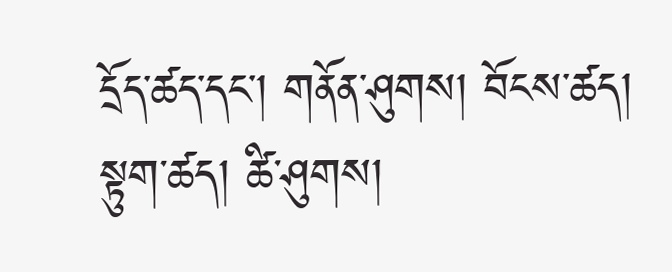དྲོད་ཚད་དང་། གནོན་ཤུགས། བོངས་ཚད། སྟུག་ཚད། ཚི་ཤུགས།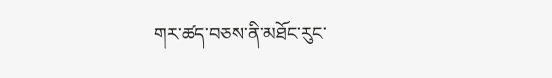གར་ཚད་བཅས་ནི་མཐོང་རུང་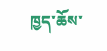ཁྱད་ཆོས་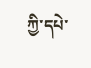ཀྱི་དཔེ་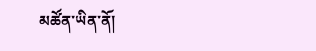མཚོན་ཡིན་ནོ།